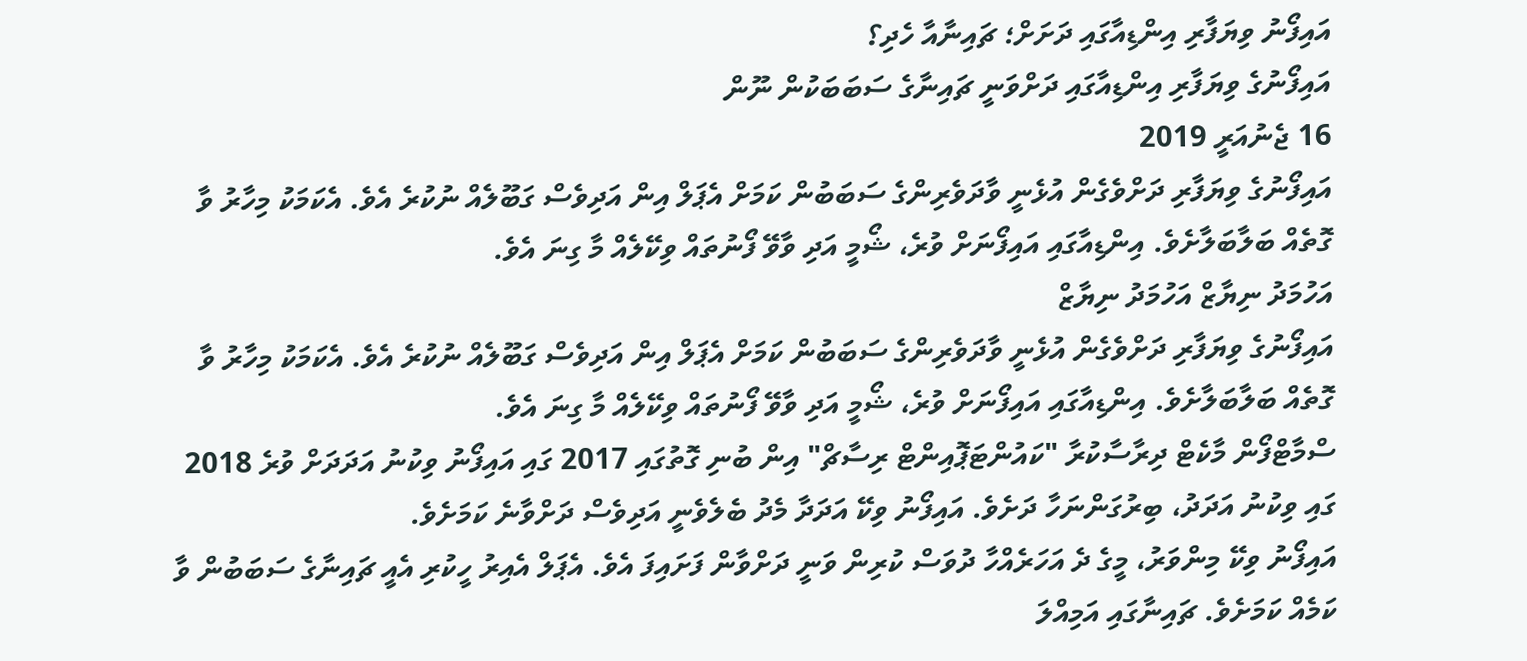އައިފޯނު ވިޔަފާރި އިންޑިއާގައި ދަށަށް؛ ޗައިނާއާ ހެދި؟
އައިފޯނުގެ ވިޔަފާރި އިންޑިއާގައި ދަށްވަނީ ޗައިނާގެ ސަބަބަކުން ނޫން
16 ޖެނުއަރީ 2019
އައިފޯނުގެ ވިޔަފާރި ދަށްވެގެން އުޅެނީ ވާދަވެރިންގެ ސަބަބުން ކަމަށް އެޕަލް އިން އަދިވެސް ގަބޫލެއް ނުކުރެ އެވެ. އެކަމަކު މިހާރު ވާ ގޮތެއް ބަލާބަލާށެވެ. އިންޑިއާގައި އައިފޯނަށް ވުރެ، ޝޯމީ އަދި ވާވޭ ފޯނުތައް ވިކޭލެއް މާ ގިނަ އެވެ.
އަހުމަދު ނިޔާޒް އަހުމަދު ނިޔާޒް
އައިފޯނުގެ ވިޔަފާރި ދަށްވެގެން އުޅެނީ ވާދަވެރިންގެ ސަބަބުން ކަމަށް އެޕަލް އިން އަދިވެސް ގަބޫލެއް ނުކުރެ އެވެ. އެކަމަކު މިހާރު ވާ ގޮތެއް ބަލާބަލާށެވެ. އިންޑިއާގައި އައިފޯނަށް ވުރެ، ޝޯމީ އަދި ވާވޭ ފޯނުތައް ވިކޭލެއް މާ ގިނަ އެވެ.
ސްމާޓްފޯން މާކެޓް ދިރާސާކުރާ "ކައުންޓަޕޮއިންޓް ރިސާޗް" އިން ބުނި ގޮތުގައި 2017 ގައި އައިފޯނު ވިކުނު އަދަދަށް ވުރެ 2018 ގައި ވިކުނު އަދަދު، ބިރުގަންނަހާ ދަށެވެ. އައިފޯނު ވިކޭ އަދަދާ މެދު ބެލެވެނީ އަދިވެސް ދަށްވާނެ ކަމަށެވެ.
އައިފޯނު ވިކޭ މިންވަރު، މީގެ ދެ އަހަރެއްހާ ދުވަސް ކުރިން ވަނީ ދަށްވާން ފަށައިފަ އެވެ. އެޕަލް އެއިރު ހީކުރި އެއީ ޗައިނާގެ ސަބަބުން ވާ ކަމެއް ކަމަށެވެ. ޗައިނާގައި އަމިއްލަ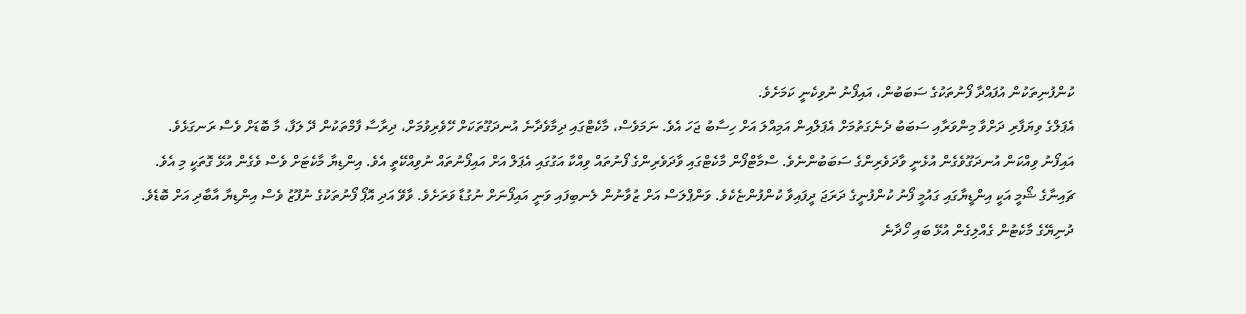ކުންފުނިތަކުން އުފައްދާ ފޯނުތަކުގެ ސަބަބުން، އައިފޯނު ނުވިކެނީ ކަމަށެވެ.
އެޕަލްގެ ވިޔަފާރި ދަށްވާ މިންވަރާއި ސަބަބު ދެނެގަތުމަށް އެޕަލްއިން އަމިއްލަ އަށް ހިސާބު ޖަހަ އެވެ. ނަމަވެސް، މާކެޓްގައި ދިމާވެދާނެ އުނދަގޫތަކަށް ހޭވެރިވުމަށް، ދިރާސާ ފާމްތަކުން ދޭ ލަފާ، މާ ބޮޑަށް ވެސް ރަނގަޅެވެ.
އައިފޯނު ވިއްކަން އުނދަގޫވެގެން އުޅެނީ ވާދަވެރިންގެ ސަބަބުންނެވެ. ސްމާޓްފޯން މާކެޓްގައި ވާދަވެރިންގެ ފޯނުތައް ވިއްކާ އަގުގައި އެޕަލް އަށް އައިފޯނުތައް ނުވިއްކޭތީ އެވެ. އިންޑިޔާ މާކެޓަށް ވެސް ވެގެން އުޅޭ ގޮތަކީ މި އެވެ.
ޗައިނާގެ ޝޯމީ އަކީ އިންޑީޔާގައި ގައުމީ ފޯނު ކުންފުނީގެ ދަރަޖަ ދީފައިވާ ކުންފުންޏެކެވެ. ވަންޕްލަސް އަށް ޒުވާނުން ލެނބިފައި ވަނީ އައިފޯނަށް ނުގުޑާ ވަރަށެވެ. ވާވޭ އަދި އޮޕޯ ފޯނުތަކުގެ ނުފޫޒު ވެސް އިންޑިޔާ އާބާދި އަށް ބޮޑެވެ.
ދުނިޔޭގެ މާކެޓުން ގެއްލިގެން އުޅޭ ބައި ހޯދާނެ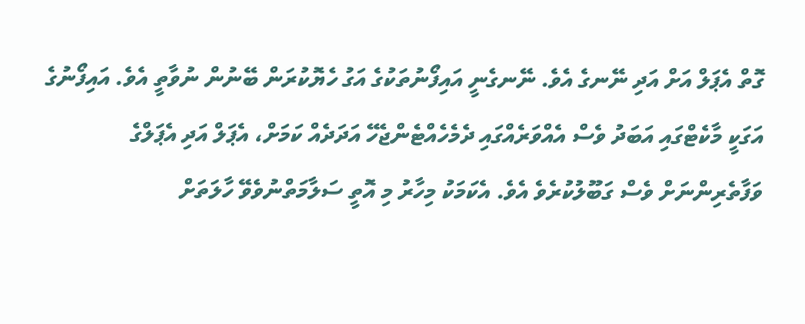ގޮތް އެޕަލް އަށް އަދި ނޭނގެ އެވެ. ނޭނގެނީ އައިފޯނުތަކުގެ އަގު ހެޔޮކުރަން ބޭނުން ނުވާތީ އެވެ. އައިފޯނުގެ އަގަކީ މާކެޓްގައި އަބަދު ވެސް އެއްވަރެއްގައި ދެމެހެއްޓެންޖެހޭ އަދަދެއް ކަމަށް، އެޕަލް އަދި އެޕަލްގެ ވަފާތެރިންނަށް ވެސް ގަބޫލުކުރެވެ އެވެ. އެކަމަކު މިހާރު މި އޮތީ ސަލާމަތްނުވެވޭ ހާލަތަށް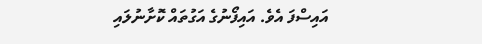އައިސްފަ އެވެ. އައިފޯނުގެ އަގުތައް ކޮށާނުލައި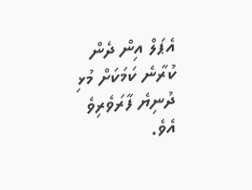އެޕަލް އިން ދެން ކުރާނެ ކަމަކަށް މުޅި ދުނިޔެ ފާރަވެރިވެ އެވެ.